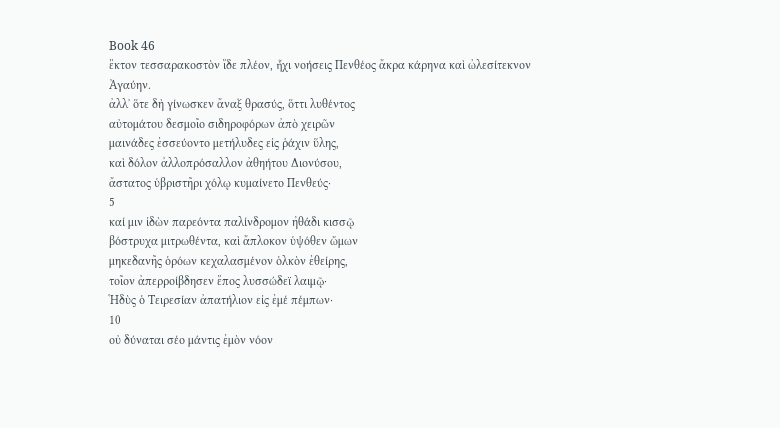Book 46
ἕκτον τεσσαρακοστὸν ἴδε πλέον, ἧχι νοήσεις Πενθέος ἄκρα κάρηνα καὶ ὠλεσίτεκνον Ἀγαύην.
ἀλλʼ ὅτε δὴ γίνωσκεν ἄναξ θρασύς, ὅττι λυθέντος
αὐτομάτου δεσμοῖο σιδηροφόρων ἀπὸ χειρῶν
μαινάδες ἐσσεύοντο μετήλυδες εἰς ῥάχιν ὕλης,
καὶ δόλον ἀλλοπρόσαλλον ἀθηήτου Διονύσου,
ἄστατος ὑβριστῆρι χόλῳ κυμαίνετο Πενθεύς·
5
καί μιν ἰδὼν παρεόντα παλίνδρομον ἠθάδι κισσῷ
βόστρυχα μιτρωθέντα, καὶ ἄπλοκον ὑψόθεν ὤμων
μηκεδανῆς ὁρόων κεχαλασμένον ὁλκὸν ἐθείρης,
τοῖον ἀπερροίβδησεν ἔπος λυσσώδεϊ λαιμῷ·
Ἡδὺς ὁ Τειρεσίαν ἀπατήλιον εἰς ἐμέ πέμπων·
10
οὐ δύναται σέο μάντις ἐμὸν νόον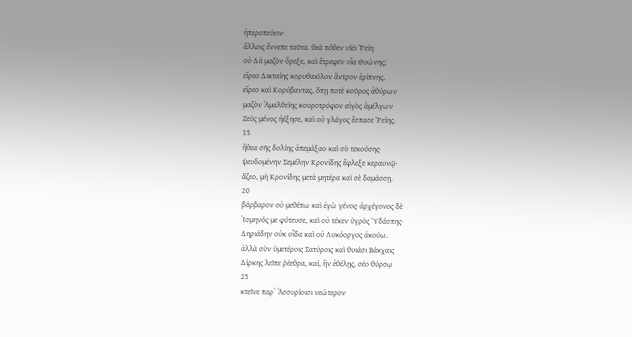ἠπεροπεύειν·
ἄλλοις ἔννεπε ταῦτα. θεὰ πόθεν υἱέι Ῥείη
οὐ Διὶ μαζὸν ὄρεξε, καὶ ἔτρεφεν υἷα Θυώνης;
εἴρεο Δικταίης κορυθαιόλον ἄντρον ἐρίπνης,
εἴρεο καὶ Κορύβαντας, ὅπῃ ποτὲ κοῦρος ἀθύρων
μαζὸν Ἀμαλθείης κουροτρόφον αἰγὸς ἀμέλγων
Ζεὺς μένος ἠέξησε, καὶ οὐ γλάγος ἔσπασε Ῥείης.
15
ἤθεα σῆς δολίης ἀπεμάξαο καὶ σὺ τεκούσης·
ψευδομένην Σεμέλην Κρονίδης ἔφλεξε κεραυνῷ·
ἅζεο, μὴ Κρονίδης μετὰ μητέρα καὶ σὲ δαμάσσῃ.
20
βάρβαρον οὐ μεθέπω καὶ ἐγὼ γένος· ἀρχέγονος δὲ
Ἰσμηνός με φύτευσε, καὶ οὐ τέκεν ὑγρὸς Ὑδάσπης·
Δηριάδην οὐκ οἶδα καὶ οὐ Λυκόοργος ἀκούω.
ἀλλὰ σὺν ὑμετέροις Σατύροις καὶ θυιάσι Βάκχαις
Δίρκης λεῖπε ῥέεθρα, καί, ἢν ἐθέλῃς, σέο θύρσῳ
25
κτεῖνε παρʼ Ἀσσυρίοισι νεώτερον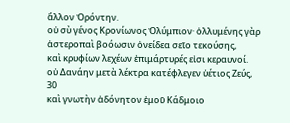ἄλλον Ὀρόντην.
οὐ σὺ γένος Κρονίωνος Ὀλύμπιον· ὀλλυμένης γὰρ
ἀστεροπαὶ βοόωσιν ὀνείδεα σεῖο τεκούσης,
καὶ κρυφίων λεχέων ἐπιμάρτυρές εἰσι κεραυνοί.
οὐ Δανάην μετὰ λέκτρα κατέφλεγεν ὑέτιος Ζεύς,
30
καὶ γνωτὴν ἀδόνητον ἐμοῦ Κάδμοιο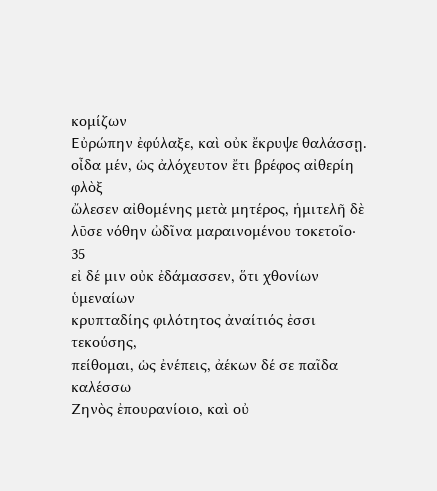κομίζων
Εὐρώπην ἐφύλαξε, καὶ οὐκ ἔκρυψε θαλάσσῃ.
οἶδα μέν, ὡς ἀλόχευτον ἔτι βρέφος αἰθερίη φλὸξ
ὤλεσεν αἰθομένης μετὰ μητέρος, ἡμιτελῆ δὲ
λῦσε νόθην ὠδῖνα μαραινομένου τοκετοῖο·
35
εἰ δέ μιν οὐκ ἐδάμασσεν, ὅτι χθονίων ὑμεναίων
κρυπταδίης φιλότητος ἀναίτιός ἐσσι τεκούσης,
πείθομαι, ὡς ἐνέπεις, ἀέκων δέ σε παῖδα καλέσσω
Ζηνὸς ἐπουρανίοιο, καὶ οὐ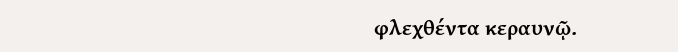φλεχθέντα κεραυνῷ.